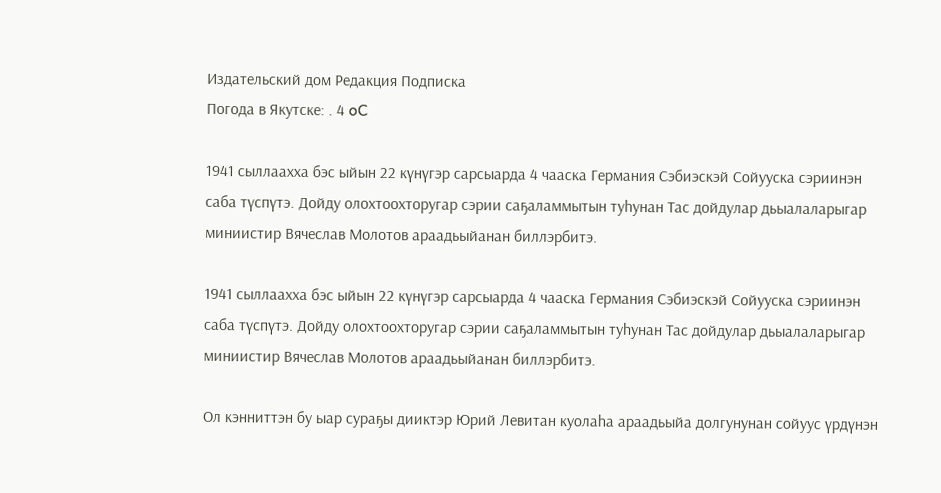Издательский дом Редакция Подписка
Погода в Якутске: . 4 oC

1941 сыллаахха бэс ыйын 22 күнүгэр сарсыарда 4 чааска Германия Сэбиэскэй Сойууска сэриинэн саба түспүтэ. Дойду олохтоохторугар сэрии саҕаламмытын туһунан Тас дойдулар дьыалаларыгар миниистир Вячеслав Молотов араадьыйанан биллэрбитэ.

1941 сыллаахха бэс ыйын 22 күнүгэр сарсыарда 4 чааска Германия Сэбиэскэй Сойууска сэриинэн саба түспүтэ. Дойду олохтоохторугар сэрии саҕаламмытын туһунан Тас дойдулар дьыалаларыгар миниистир Вячеслав Молотов араадьыйанан биллэрбитэ.

Ол кэнниттэн бу ыар сураҕы дииктэр Юрий Левитан куолаһа араадьыйа долгунунан сойуус үрдүнэн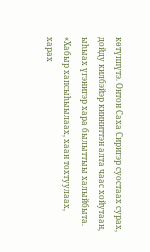көтүппүтэ. Онтон Саха Сиригэр суостаах сурах, дойду килбэйэр кииниттэн алта чаас хойутаан, ыһыах үгэнигэр хара былыттыы халыйбыта. «Хабыр хапсыһыылаах, хаан тохтуулаах, харах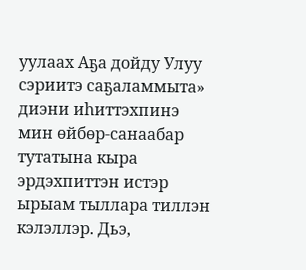уулаах Аҕа дойду Улуу сэриитэ саҕаламмыта» диэни иһиттэхпинэ мин өйбөр-санаабар тутатына кыра эрдэхпиттэн истэр ырыам тыллара тиллэн кэлэллэр. Дьэ,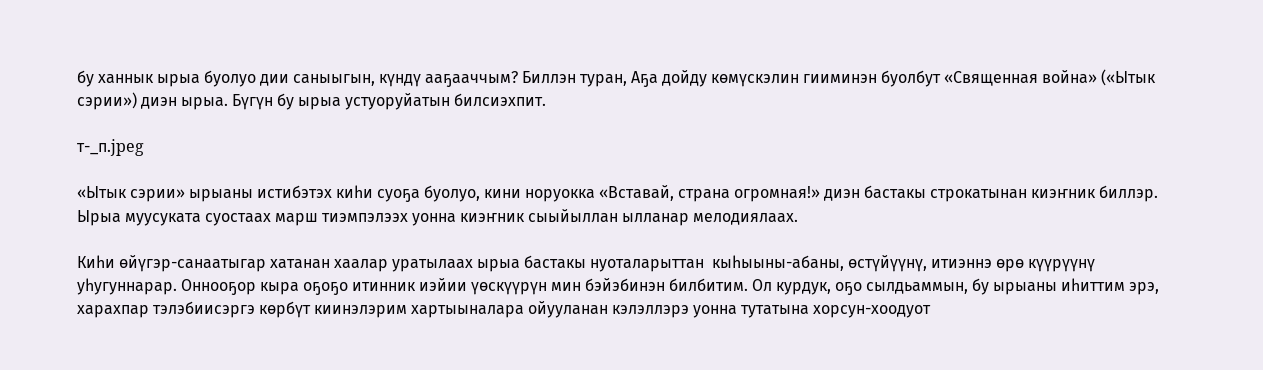бу ханнык ырыа буолуо дии саныыгын, күндү ааҕааччым? Биллэн туран, Аҕа дойду көмүскэлин гииминэн буолбут «Священная война» («Ытык сэрии») диэн ырыа. Бүгүн бу ырыа устуоруйатын билсиэхпит.

т-_п.jpeg

«Ытык сэрии» ырыаны истибэтэх киһи суоҕа буолуо, кини норуокка «Вставай, страна огромная!» диэн бастакы строкатынан киэҥник биллэр. Ырыа муусуката суостаах марш тиэмпэлээх уонна киэҥник сыыйыллан ылланар мелодиялаах.

Киһи өйүгэр-санаатыгар хатанан хаалар уратылаах ырыа бастакы нуоталарыттан  кыһыыны-абаны, өстүйүүнү, итиэннэ өрө күүрүүнү уһугуннарар. Оннооҕор кыра оҕоҕо итинник иэйии үөскүүрүн мин бэйэбинэн билбитим. Ол курдук, оҕо сылдьаммын, бу ырыаны иһиттим эрэ, харахпар тэлэбиисэргэ көрбүт киинэлэрим хартыыналара ойууланан кэлэллэрэ уонна тутатына хорсун-хоодуот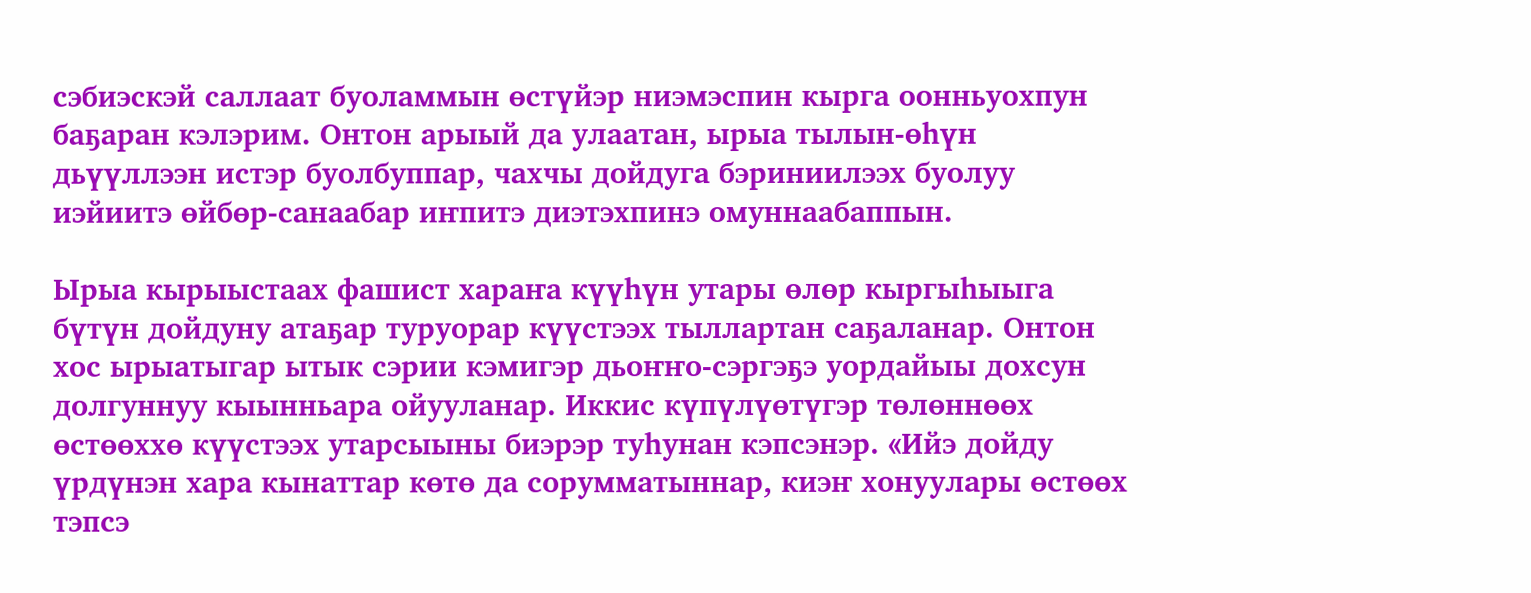сэбиэскэй саллаат буоламмын өстүйэр ниэмэспин кырга оонньуохпун баҕаран кэлэрим. Онтон арыый да улаатан, ырыа тылын-өһүн дьүүллээн истэр буолбуппар, чахчы дойдуга бэриниилээх буолуу иэйиитэ өйбөр-санаабар иҥпитэ диэтэхпинэ омуннаабаппын.

Ырыа кырыыстаах фашист хараҥа күүһүн утары өлөр кыргыһыыга бүтүн дойдуну атаҕар туруорар күүстээх тыллартан саҕаланар. Онтон хос ырыатыгар ытык сэрии кэмигэр дьоҥҥо-сэргэҕэ уордайыы дохсун долгуннуу кыынньара ойууланар. Иккис күпүлүөтүгэр төлөннөөх өстөөххө күүстээх утарсыыны биэрэр туһунан кэпсэнэр. «Ийэ дойду үрдүнэн хара кынаттар көтө да сорумматыннар, киэҥ хонуулары өстөөх тэпсэ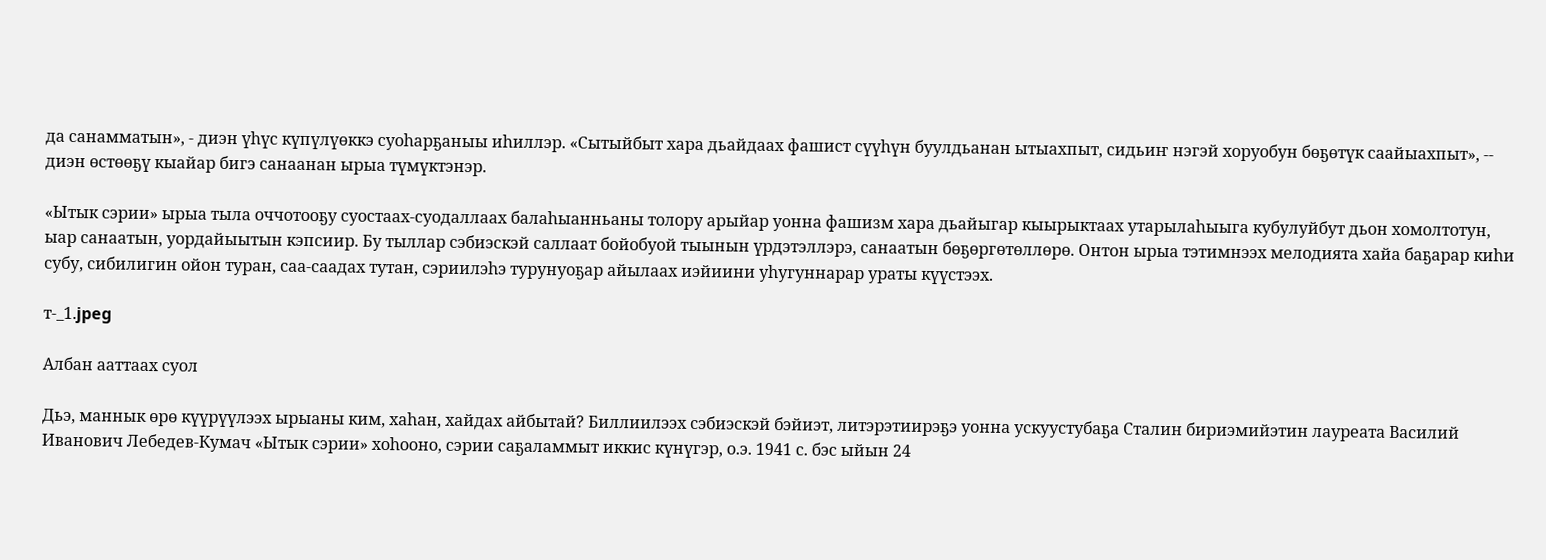да санамматын», - диэн үһүс күпүлүөккэ суоһарҕаныы иһиллэр. «Сытыйбыт хара дьайдаах фашист сүүһүн буулдьанан ытыахпыт, сидьиҥ нэгэй хоруобун бөҕөтүк саайыахпыт», -- диэн өстөөҕү кыайар бигэ санаанан ырыа түмүктэнэр.

«Ытык сэрии» ырыа тыла оччотооҕу суостаах-суодаллаах балаһыанньаны толору арыйар уонна фашизм хара дьайыгар кыырыктаах утарылаһыыга кубулуйбут дьон хомолтотун, ыар санаатын, уордайыытын кэпсиир. Бу тыллар сэбиэскэй саллаат бойобуой тыынын үрдэтэллэрэ, санаатын бөҕөргөтөллөрө. Онтон ырыа тэтимнээх мелодията хайа баҕарар киһи субу, сибилигин ойон туран, саа-саадах тутан, сэриилэһэ турунуоҕар айылаах иэйиини уһугуннарар ураты күүстээх.

т-_1.jpeg

Албан ааттаах суол

Дьэ, маннык өрө күүрүүлээх ырыаны ким, хаһан, хайдах айбытай? Биллиилээх сэбиэскэй бэйиэт, литэрэтиирэҕэ уонна ускуустубаҕа Сталин бириэмийэтин лауреата Василий Иванович Лебедев-Кумач «Ытык сэрии» хоһооно, сэрии саҕаламмыт иккис күнүгэр, о.э. 1941 с. бэс ыйын 24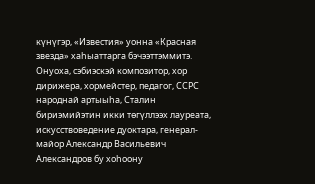күнүгэр, «Известия» уонна «Красная звезда» хаһыаттарга бэчээттэммитэ. Онуоха, сэбиэскэй композитор, хор дирижера, хормейстер, педагог, ССРС народнай артыыһа, Сталин бириэмийэтин икки төгүллээх лауреата, искусствоведение дуоктара, генерал-майор Александр Васильевич Александров бу хоһоону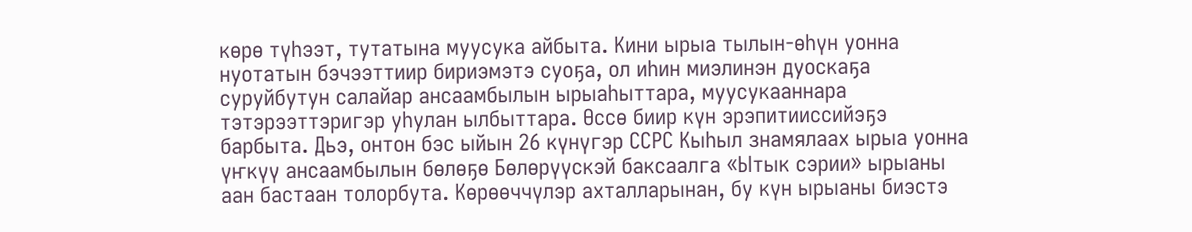көрө түһээт, тутатына муусука айбыта. Кини ырыа тылын-өһүн уонна нуотатын бэчээттиир бириэмэтэ суоҕа, ол иһин миэлинэн дуоскаҕа суруйбутун салайар ансаамбылын ырыаһыттара, муусукааннара тэтэрээттэригэр уһулан ылбыттара. Өссө биир күн эрэпитииссийэҕэ барбыта. Дьэ, онтон бэс ыйын 26 күнүгэр ССРС Кыһыл знамялаах ырыа уонна үҥкүү ансаамбылын бөлөҕө Бөлөрүүскэй баксаалга «Ытык сэрии» ырыаны аан бастаан толорбута. Көрөөччүлэр ахталларынан, бу күн ырыаны биэстэ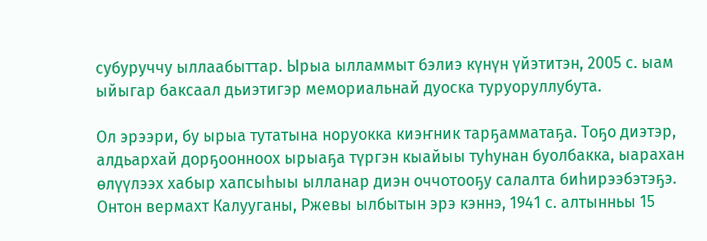субуруччу ыллаабыттар. Ырыа ылламмыт бэлиэ күнүн үйэтитэн, 2005 с. ыам ыйыгар баксаал дьиэтигэр мемориальнай дуоска туруоруллубута.

Ол эрээри, бу ырыа тутатына норуокка киэҥник тарҕамматаҕа. Тоҕо диэтэр, алдьархай дорҕоонноох ырыаҕа түргэн кыайыы туһунан буолбакка, ыарахан өлүүлээх хабыр хапсыһыы ылланар диэн оччотооҕу салалта биһирээбэтэҕэ. Онтон вермахт Калууганы, Ржевы ылбытын эрэ кэннэ, 1941 с. алтынньы 15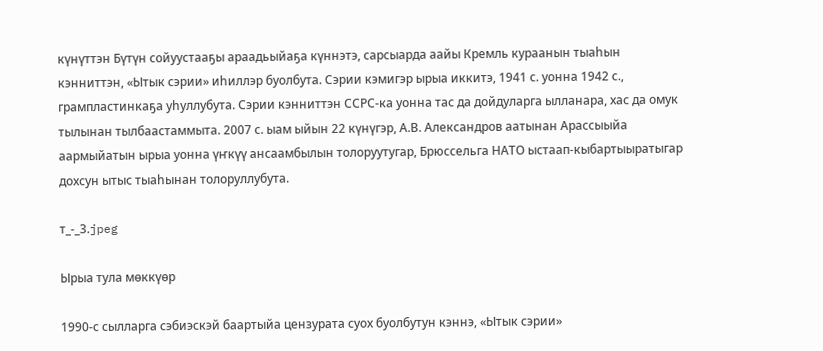күнүттэн Бүтүн сойуустааҕы араадьыйаҕа күннэтэ, сарсыарда аайы Кремль кураанын тыаһын кэнниттэн, «Ытык сэрии» иһиллэр буолбута. Сэрии кэмигэр ырыа иккитэ, 1941 с. уонна 1942 с., грампластинкаҕа уһуллубута. Сэрии кэнниттэн ССРС-ка уонна тас да дойдуларга ылланара, хас да омук тылынан тылбаастаммыта. 2007 с. ыам ыйын 22 күнүгэр, А.В. Александров аатынан Арассыыйа аармыйатын ырыа уонна үҥкүү ансаамбылын толоруутугар, Брюссельга НАТО ыстаап-кыбартыыратыгар дохсун ытыс тыаһынан толоруллубута.

т_-_3.jpeg

Ырыа тула мөккүөр

1990-с сылларга сэбиэскэй баартыйа цензурата суох буолбутун кэннэ, «Ытык сэрии»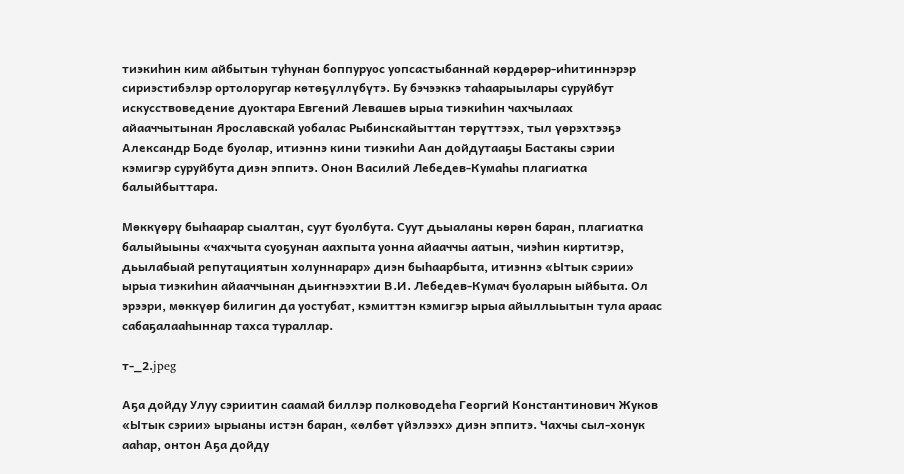тиэкиһин ким айбытын туһунан боппуруос уопсастыбаннай көрдөрөр-иһитиннэрэр сириэстибэлэр ортолоругар көтөҕүллүбүтэ. Бу бэчээккэ таһаарыылары суруйбут искусствоведение дуоктара Евгений Левашев ырыа тиэкиһин чахчылаах айааччытынан Ярославскай уобалас Рыбинскайыттан төрүттээх, тыл үөрэхтээҕэ Александр Боде буолар, итиэннэ кини тиэкиһи Аан дойдутааҕы Бастакы сэрии кэмигэр суруйбута диэн эппитэ. Онон Василий Лебедев-Кумаһы плагиатка балыйбыттара.

Мөккүөрү быһаарар сыалтан, суут буолбута. Суут дьыаланы көрөн баран, плагиатка балыйыыны «чахчыта суоҕунан аахпыта уонна айааччы аатын, чиэһин киртитэр, дьылабыай репутациятын холуннарар» диэн быһаарбыта, итиэннэ «Ытык сэрии» ырыа тиэкиһин айааччынан дьиҥнээхтии В.И. Лебедев-Кумач буоларын ыйбыта. Ол эрээри, мөккүөр билигин да уостубат, кэмиттэн кэмигэр ырыа айыллыытын тула араас сабаҕалааһыннар тахса тураллар.

т-_2.jpeg

Аҕа дойду Улуу сэриитин саамай биллэр полководеһа Георгий Константинович Жуков «Ытык сэрии» ырыаны истэн баран, «өлбөт үйэлээх» диэн эппитэ. Чахчы сыл-хонук ааһар, онтон Аҕа дойду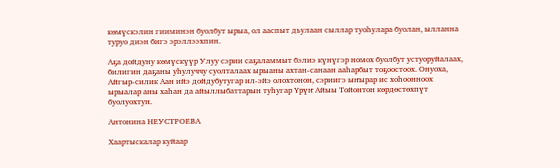көмүскэлин гииминэн буолбут ырыа, ол ааспыт дьулаан сыллар туоһулара буолан, ылланна туруо диэн бигэ эрэллээхпин.

Аҕа дойдуну көмүскүүр Улуу сэрии саҕаламмыт бэлиэ күнүгэр номох буолбут устуоруйалаах, билигин даҕаны уһулуччу суолталаах ырыаны ахтан-санаан ааһарбыт тоҕоостоох. Онуоха, Айгыр-силик Аан ийэ дойдубутугар ил-эйэ олохтонон, сэриигэ ыҥырар ис хоһоонноох ырыалар аны хаһан да айыллыбаттарын туһугар Үрүҥ Айыы Тойонтон көрдөстөхпүт буолуохтун.

Антонина НЕУСТРОЕВА

Хаартыскалар куйаар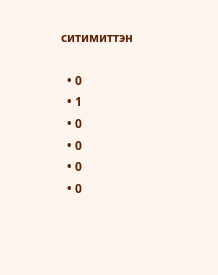ситимиттэн

  • 0
  • 1
  • 0
  • 0
  • 0
  • 0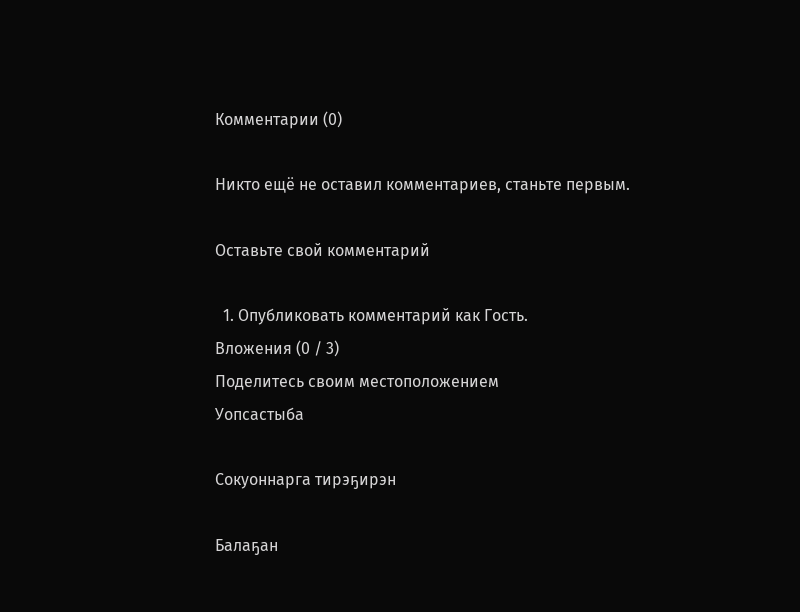Комментарии (0)

Никто ещё не оставил комментариев, станьте первым.

Оставьте свой комментарий

  1. Опубликовать комментарий как Гость.
Вложения (0 / 3)
Поделитесь своим местоположением
Уопсастыба

Сокуоннарга тирэҕирэн

Балаҕан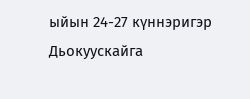ыйын 24-27 күннэригэр Дьокуускайга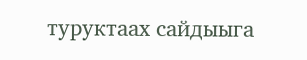туруктаах сайдыыга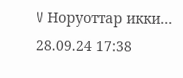V Норуоттар икки…
28.09.24 17:38